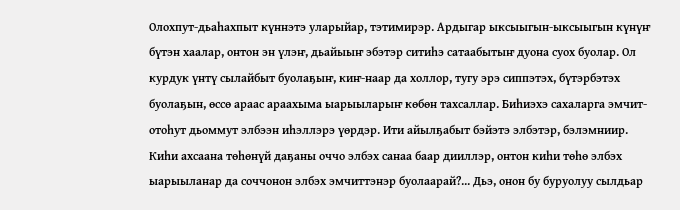Олохпут-дьаһахпыт күннэтэ уларыйар, тэтимирэр. Ардыгар ыксыыгын-ыксыыгын күнүҥ бүтэн хаалар, онтон эн үлэҥ, дьайыыҥ эбэтэр ситиһэ сатаабытыҥ дуона суох буолар. Ол курдук үнтү сылайбыт буолаҕыҥ, киҥ-наар да холлор, тугу эрэ сиппэтэх, бүтэрбэтэх буолаҕын, өссө араас араахыма ыарыыларыҥ көбөн тахсаллар. Биһиэхэ сахаларга эмчит-отоһут дьоммут элбээн иһэллэрэ үөрдэр. Ити айылҕабыт бэйэтэ элбэтэр, бэлэмниир. Киһи ахсаана төһөнүй даҕаны оччо элбэх санаа баар дииллэр, онтон киһи төһө элбэх ыарыыланар да соччонон элбэх эмчиттэнэр буолаарай?... Дьэ, онон бу буруолуу сылдьар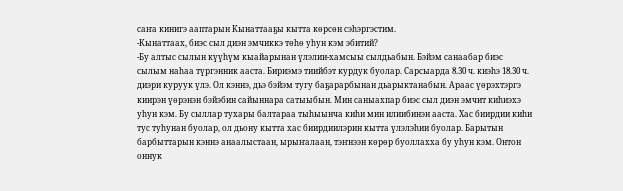саҥа кинигэ ааптарын Кынаттааҕы кытта көрсөн сэһэргэстим.
-Кынаттаах, биэс сыл диэн эмчиккэ төһө уһун кэм эбитий?
-Бу алтыс сылын күүһүм кыайарынан үлэлии-хамсыы сылдьабын. Бэйэм санаабар биэс сылым наһаа түргэнник ааста. Бириэмэ тиийбэт курдук буолар. Сарсыарда 8.30 ч. киэһэ 18.30 ч. диэри куруук үлэ. Ол кэннэ, дьэ бэйэм тугу баҕарарбынан дьарыктанабын. Араас үөрэхтэргэ киирэн үөрэнэн бэйэбин сайыннара сатыыбын. Мин саныахпар биэс сыл диэн эмчит киһиэхэ уһун кэм. Бу сыллар тухары балтараа тыһыынча киһи мин илиибинэн ааста. Хас биирдии киһи тус туһунан буолар, ол дьону кытта хас биирдиилэрин кытта үлэлэһии буолар. Барытын барбыттарын кэннэ анаалыстаан, ырыҥалаан, тэҥнээн көрөр буоллахха бу уһун кэм. Онтон оннук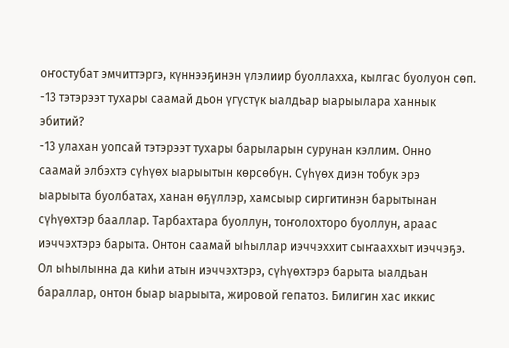оҥостубат эмчиттэргэ, күннээҕинэн үлэлиир буоллахха, кылгас буолуон сөп.
-13 тэтэрээт тухары саамай дьон үгүстүк ыалдьар ыарыылара ханнык эбитий?
-13 улахан уопсай тэтэрээт тухары барыларын сурунан кэллим. Онно саамай элбэхтэ сүһүөх ыарыытын көрсөбүн. Сүһүөх диэн тобук эрэ ыарыыта буолбатах, ханан өҕүллэр, хамсыыр сиргитинэн барытынан сүһүөхтэр бааллар. Тарбахтара буоллун, тоҥолохторо буоллун, араас иэччэхтэрэ барыта. Онтон саамай ыһыллар иэччэххит сыҥааххыт иэччэҕэ. Ол ыһылынна да киһи атын иэччэхтэрэ, сүһүөхтэрэ барыта ыалдьан бараллар, онтон быар ыарыыта, жировой гепатоз. Билигин хас иккис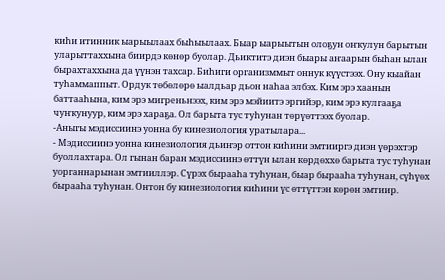киһи итинник ыарыылаах быһыылаах. Быар ыарыытын олоҕун оҥкулун барытын уларыттаххына биирдэ көнөр буолар. Дьиктитэ диэн быары аҥаарын быһан ылан бырахтаххына да үүнэн тахсар. Биһиги организммыт оннук күүстээх. Ону кыайан туһаммаппыт. Ордук төбөлөрө ыалдьар дьон наһаа элбэх. Ким эрэ хаанын баттааһына, ким эрэ мигреньнээх, ким эрэ мэйиитэ эргийэр, ким эрэ кулгааҕа чуҥкунуур, ким эрэ хараҕа. Ол барыта тус туһунан төрүөттээх буолар.
-Аныгы мэдиссиинэ уонна бу кинезиология уратылара...
- Мэдиссиинэ уонна кинезиология дьиҥэр оттон киһини эмтииргэ диэн үөрэхтэр буоллахтара. Ол гынан баран мэдиссиинэ өттүн ылан көрдөххө барыта тус туһунан уорганнарынан эмтииллэр. Сүрэх бырааһа туһунан, быар бырааһа туһунан, сүһүөх бырааһа туһунан. Онтон бу кинезиология киһини үс өттүттэн көрөн эмтиир.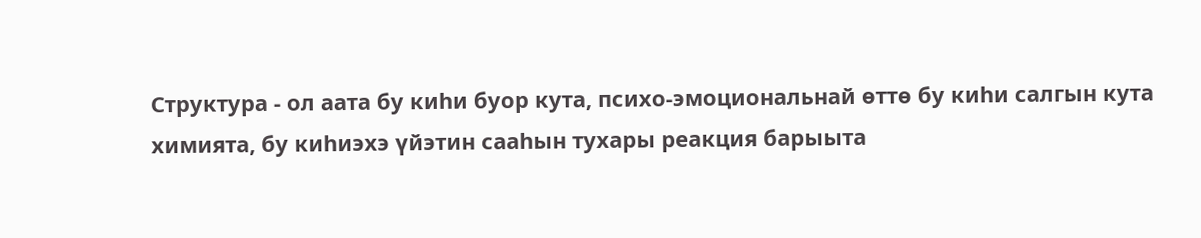Структура - ол аата бу киһи буор кута, психо-эмоциональнай өттө бу киһи салгын кута химията, бу киһиэхэ үйэтин сааһын тухары реакция барыыта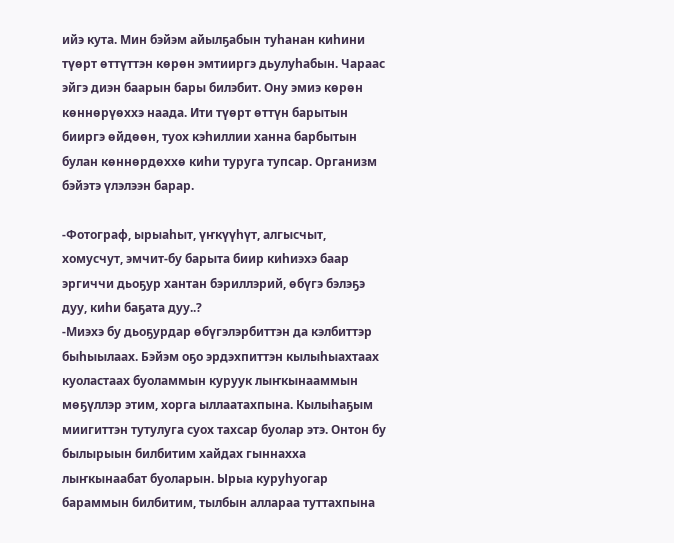ийэ кута. Мин бэйэм айылҕабын туһанан киһини түөрт өттүттэн көрөн эмтииргэ дьулуһабын. Чараас эйгэ диэн баарын бары билэбит. Ону эмиэ көрөн көннөрүөххэ наада. Ити түөрт өттүн барытын бииргэ өйдөөн, туох кэһиллии ханна барбытын булан көннөрдөххө киһи туруга тупсар. Организм бэйэтэ үлэлээн барар.

-Фотограф, ырыаһыт, үҥкүүһүт, алгысчыт, хомусчут, эмчит-бу барыта биир киһиэхэ баар эргиччи дьоҕур хантан бэриллэрий, өбүгэ бэлэҕэ дуу, киһи баҕата дуу..?
-Миэхэ бу дьоҕурдар өбүгэлэрбиттэн да кэлбиттэр быһыылаах. Бэйэм оҕо эрдэхпиттэн кылыһыахтаах куоластаах буоламмын куруук лыҥкынааммын мөҕүллэр этим, хорга ыллаатахпына. Кылыһаҕым миигиттэн тутулуга суох тахсар буолар этэ. Онтон бу былырыын билбитим хайдах гыннахха лыҥкынаабат буоларын. Ырыа куруһуогар бараммын билбитим, тылбын аллараа туттахпына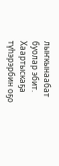лыҥкынаабат буолар эбит. Хаартыскаҕа түһэрэрбин оҕо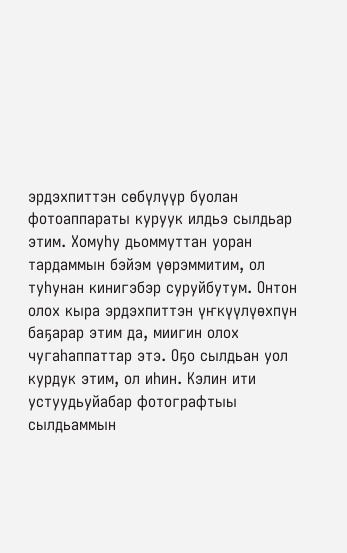эрдэхпиттэн сөбүлүүр буолан фотоаппараты куруук илдьэ сылдьар этим. Хомуһу дьоммуттан уоран тардаммын бэйэм үөрэммитим, ол туһунан кинигэбэр суруйбутум. Онтон олох кыра эрдэхпиттэн үҥкүүлүөхпүн баҕарар этим да, миигин олох чугаһаппаттар этэ. Оҕо сылдьан уол курдук этим, ол иһин. Кэлин ити устуудьуйабар фотографтыы сылдьаммын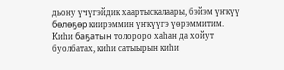дьону үчүгэйдик хаартыскалаары, бэйэм үҥкүү бөлөҕөр киирэммин үҥкүүгэ үөрэммитим. Киһи баҕатын толороро хаһан да хойут буолбатах, киһи сатыырын киһи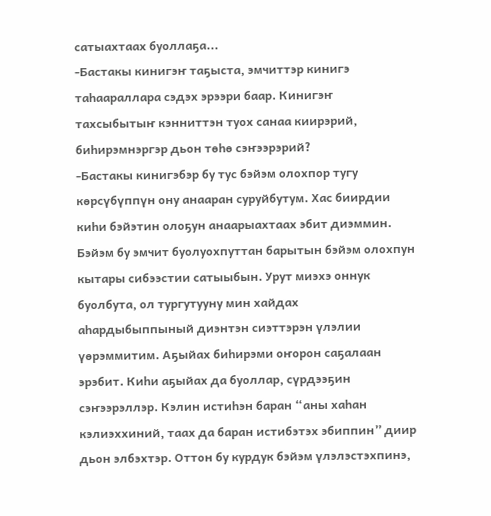сатыахтаах буоллаҕа...
-Бастакы кинигэҥ таҕыста, эмчиттэр кинигэ таһаараллара сэдэх эрээри баар. Кинигэҥ тахсыбытыҥ кэнниттэн туох санаа киирэрий, биһирэмнэргэр дьон төһө сэҥээрэрий?
-Бастакы кинигэбэр бу тус бэйэм олохпор тугу көрсүбүппүн ону анааран суруйбутум. Хас биирдии киһи бэйэтин олоҕун анаарыахтаах эбит диэммин. Бэйэм бу эмчит буолуохпуттан барытын бэйэм олохпун кытары сибээстии сатыыбын. Урут миэхэ оннук буолбута, ол тургутууну мин хайдах аһардыбыппыный диэнтэн сиэттэрэн үлэлии үөрэммитим. Аҕыйах биһирэми оҥорон саҕалаан эрэбит. Киһи аҕыйах да буоллар, сүрдээҕин сэҥээрэллэр. Кэлин истиһэн баран “аны хаһан кэлиэххиний, таах да баран истибэтэх эбиппин” диир дьон элбэхтэр. Оттон бу курдук бэйэм үлэлэстэхпинэ,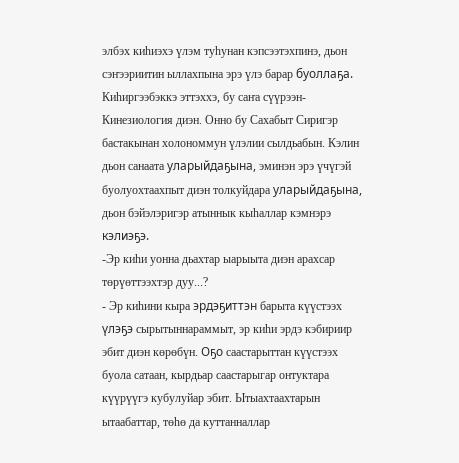элбэх киһиэхэ үлэм туһунан кэпсээтэхпинэ, дьон сэҥээриитин ыллахпына эрэ үлэ барар буоллаҕа. Киһиргээбэккэ эттэххэ, бу саҥа сүүрээн- Кинезиология диэн. Онно бу Сахабыт Сиригэр бастакынан холономмун үлэлии сылдьабын. Кэлин дьон санаата уларыйдаҕына, эминэн эрэ үчүгэй буолуохтаахпыт диэн толкуйдара уларыйдаҕына, дьон бэйэлэригэр атыннык кыһаллар кэмнэрэ кэлиэҕэ.
-Эр киһи уонна дьахтар ыарыыта диэн арахсар төрүөттээхтэр дуу...?
- Эр киһини кыра эрдэҕиттэн барыта күүстээх үлэҕэ сырытыннараммыт, эр киһи эрдэ кэбириир эбит диэн көрөбүн. Оҕо саастарыттан күүстээх буола сатаан, кырдьар саастарыгар онтуктара күүрүүгэ кубулуйар эбит. Ытыахтаахтарын ытаабаттар, төһө да куттанналлар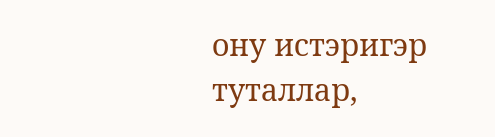ону истэригэр туталлар,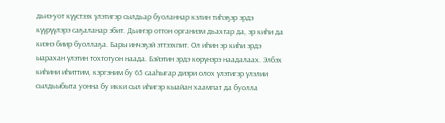дьиэ-уот күүстээх үлэтигэр сылдьар буоланнар кэлин тиһэҕэр эрдэ күүрүүлэрэ саҕаланар эбит. Дьиҥэр оттон организм дьахтар да, эр киһи да киэнэ биир буоллаҕа. Бары инчэҕэй эттээхпит. Ол иһин эр киһи эрдэ ыарахан үлэтин тохтотуон наада. Бэйэтин эрдэ көрүнэрэ наадалаах. Элбэх киһини иһиттим, кэргэним бу 65 сааһыгар диэри олох үлэтигэр үлэлии сылдьыбыта уонна бу икки сыл иһигэр кыайан хаампат да буолла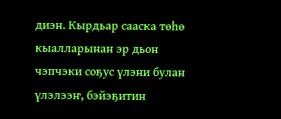диэн. Кырдьар сааска төһө кыалларынан эр дьон чэпчэки соҕус үлэни булан үлэлээҥ, бэйэҕитин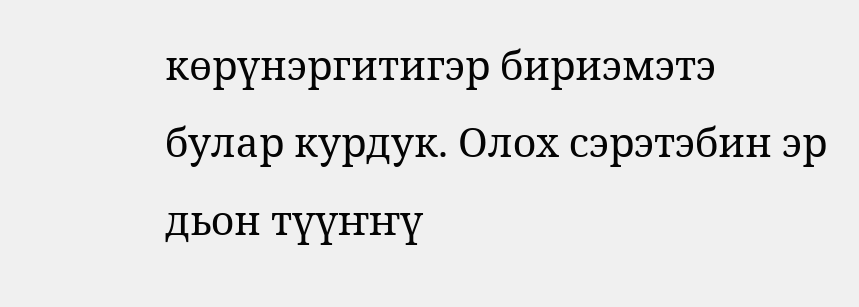көрүнэргитигэр бириэмэтэ булар курдук. Олох сэрэтэбин эр дьон түүҥҥү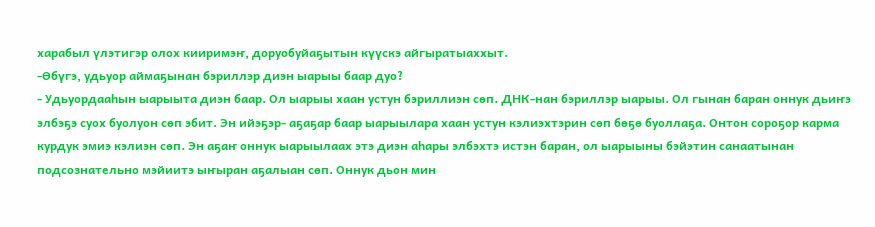харабыл үлэтигэр олох кииримэҥ, доруобуйаҕытын күүскэ айгыратыаххыт.
-Өбүгэ, удьуор аймаҕынан бэриллэр диэн ыарыы баар дуо?
- Удьуордааһын ыарыыта диэн баар. Ол ыарыы хаан устун бэриллиэн сөп. ДНК-нан бэриллэр ыарыы. Ол гынан баран оннук дьиҥэ элбэҕэ суох буолуон сөп эбит. Эн ийэҕэр- аҕаҕар баар ыарыылара хаан устун кэлиэхтэрин сөп бөҕө буоллаҕа. Онтон сороҕор карма курдук эмиэ кэлиэн сөп. Эн аҕаҥ оннук ыарыылаах этэ диэн аһары элбэхтэ истэн баран, ол ыарыыны бэйэтин санаатынан подсознательно мэйиитэ ыҥыран аҕалыан сөп. Оннук дьон мин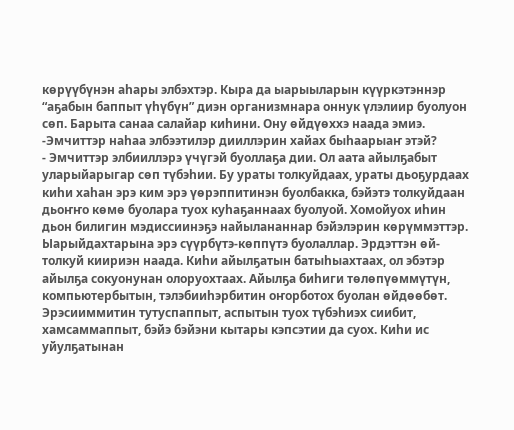көрүүбүнэн аһары элбэхтэр. Кыра да ыарыыларын күүркэтэннэр “аҕабын баппыт үһүбүн” диэн организмнара оннук үлэлиир буолуон сөп. Барыта санаа салайар киһини. Ону өйдүөххэ наада эмиэ.
-Эмчиттэр наһаа элбээтилэр дииллэрин хайах быһаарыаҥ этэй?
- Эмчиттэр элбииллэрэ үчүгэй буоллаҕа дии. Ол аата айылҕабыт уларыйарыгар сөп түбэһии. Бу ураты толкуйдаах, ураты дьоҕурдаах киһи хаһан эрэ ким эрэ үөрэппитинэн буолбакка, бэйэтэ толкуйдаан дьоҥҥо көмө буолара туох куһаҕаннаах буолуой. Хомойуох иһин дьон билигин мэдиссиинэҕэ найылананнар бэйэлэрин көрүммэттэр. Ыарыйдахтарына эрэ сүүрбүтэ-көппүтэ буолаллар. Эрдэттэн өй-толкуй киириэн наада. Киһи айылҕатын батыһыахтаах, ол эбэтэр айылҕа сокуонунан олоруохтаах. Айылҕа биһиги төлөпүөммүтүн, компьютербытын, тэлэбииһэрбитин оҥорботох буолан өйдөөбөт. Эрэсииммитин тутуспаппыт, аспытын туох түбэһиэх сиибит, хамсаммаппыт, бэйэ бэйэни кытары кэпсэтии да суох. Киһи ис уйулҕатынан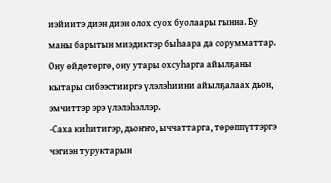иэйиитэ диэн диэн олох суох буолаары гынна. Бу маны барытын миэдиктэр быһаара да сорумматтар. Ону өйдөтөргө, ону утары охсуһарга айылҕаны кытары сибээстииргэ үлэлэһиини айылҕалаах дьон, эмчиттэр эрэ үлэлэһэллэр.
-Саха киһитигэр, дьоҥҥо, ыччаттарга, төрөппүттэргэ чэгиэн туруктарын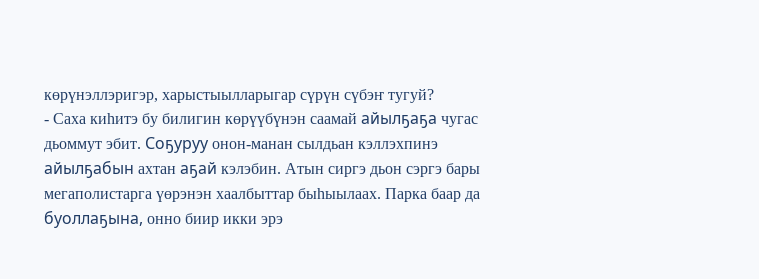көрүнэллэригэр, харыстыылларыгар сүрүн сүбэҥ тугуй?
- Саха киһитэ бу билигин көрүүбүнэн саамай айылҕаҕа чугас дьоммут эбит. Соҕуруу онон-манан сылдьан кэллэхпинэ айылҕабын ахтан аҕай кэлэбин. Атын сиргэ дьон сэргэ бары мегаполистарга үөрэнэн хаалбыттар быһыылаах. Парка баар да буоллаҕына, онно биир икки эрэ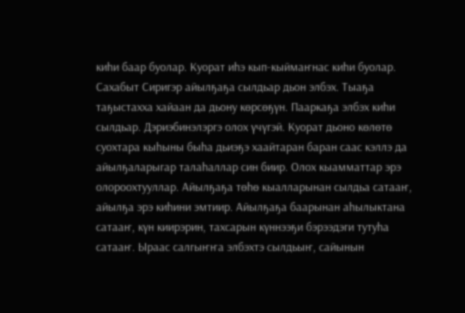киһи баар буолар. Куорат иһэ кып-кыймаҥнас киһи буолар. Сахабыт Сиригэр айылҕаҕа сылдьар дьон элбэх. Тыаҕа таҕыстахха хайаан да дьону көрсөҕүн. Пааркаҕа элбэх киһи сылдьар. Дэриэбинэлэргэ олох үчүгэй. Куорат дьоно көлөтө суохтара кыһыны быһа дьиэҕэ хаайтаран баран саас кэллэ да айылҕаларыгар талаһаллар син биир. Олох кыамматтар эрэ олороохтууллар. Айылҕаҕа төһө кыалларынан сылдьа сатааҥ, айылҕа эрэ киһини эмтиир. Айылҕаҕа баарынан аһылыктана сатааҥ, күн киирэрин, тахсарын күннээҕи бэрээдэги тутуһа сатааҥ. Ыраас салгыҥҥа элбэхтэ сылдьыҥ, сайынын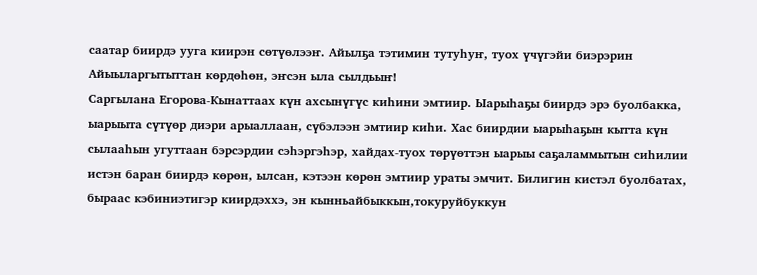саатар биирдэ ууга киирэн сөтүөлээҥ. Айылҕа тэтимин тутуһуҥ, туох үчүгэйи биэрэрин Айыыларгытыттан көрдөһөн, эҥсэн ыла сылдьыҥ!
Саргылана Егорова-Кынаттаах күн ахсынүгүс киһини эмтиир. Ыарыһаҕы биирдэ эрэ буолбакка, ыарыыта сүтүөр диэри арыаллаан, сүбэлээн эмтиир киһи. Хас биирдии ыарыһаҕын кытта күн сылааһын угуттаан бэрсэрдии сэһэргэһэр, хайдах-туох төрүөттэн ыарыы саҕаламмытын сиһилии истэн баран биирдэ көрөн, ылсан, кэтээн көрөн эмтиир ураты эмчит. Билигин кистэл буолбатах, быраас кэбиниэтигэр киирдэххэ, эн кынньайбыккын,токуруйбуккун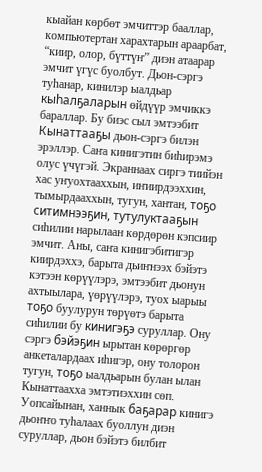кыайан көрбөт эмчиттэр бааллар, компьютертан харахтарын араарбат, “киир, олор, бүттүҥ” диэн атаарар эмчит үгүс буолбут. Дьон-сэргэ туһанар, кинилэр ыалдьар кыһалҕаларын өйдүүр эмчиккэ бараллар. Бу биэс сыл эмтээбит Кынаттааҕы дьон-сэргэ билэн эрэллэр. Саҥа кинигэтин биһирэмэ олус үчүгэй. Экраннаах сиргэ тиийэн хас уҥуохтааххын, иҥиирдээххин, тымырдааххын, тугун, хантан, тоҕо ситимнээҕин, тутулуктааҕын сиһилии нарылаан көрдөрөн кэпсиир эмчит. Аны, саҥа кинигэбитигэр киирдэххэ, барыта дьиҥнээх бэйэтэ кэтээн көрүүлэрэ, эмтээбит дьонун ахтыылара, үөрүүлэрэ, туох ыарыы тоҕо буулурун төрүөтэ барыта сиһилии бу кинигэҕэ суруллар. Ону сэргэ бэйэҕин ырытан көрөргөр анкеталардаах иһигэр, ону толорон тугун, тоҕо ыалдьарын булан ылан Кынаттаахха эмтэтиэххин сөп.
Уопсайынан, ханнык баҕарар кинигэ дьоҥҥо туһалаах буоллун диэн суруллар, дьон бэйэтэ билбит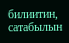билиитин, сатабылын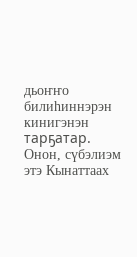дьоҥҥо билиһиннэрэн кинигэнэн тарҕатар. Онон, сүбэлиэм этэ Кынаттаах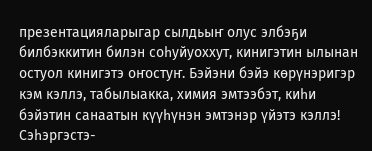презентацияларыгар сылдьыҥ олус элбэҕи билбэккитин билэн соһуйуоххут, кинигэтин ылынан остуол кинигэтэ оҥостуҥ. Бэйэни бэйэ көрүнэригэр кэм кэллэ, табылыакка, химия эмтээбэт, киһи бэйэтин санаатын күүһүнэн эмтэнэр үйэтэ кэллэ!
Сэһэргэстэ-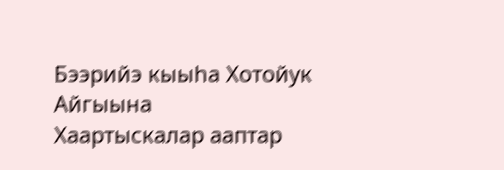Бээрийэ кыыһа Хотойук Айгыына
Хаартыскалар ааптар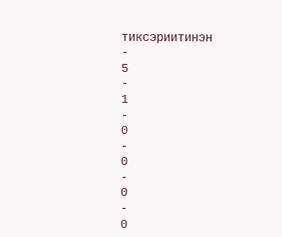тиксэриитинэн
-
5
-
1
-
0
-
0
-
0
-
0